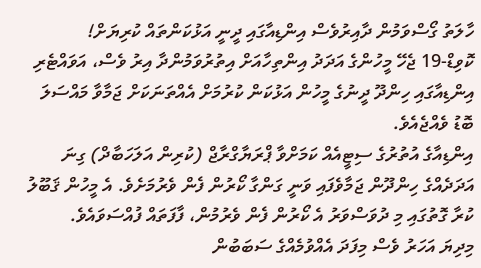ހާލަތު ގޯސްވަމުން ދާއިރުވެސް އިންޑިއާގައި ދީނީ އަޅުކަންތައް ކުރިޔަށް!
ކޮވިޑް-19 ޖެހޭ މީހުންގެ އަދަދު އިންތިހާއަށް އިތުރުވަމުންދާ އިރު ވެސް، އަވައްޓެރި އިންޑިއާގައި ހިންދޫ ދީނުގެ މީހުން އަޅުކަން ކުރުމަށް އެއްތަނަކަށް ޖަމާވާ މައްސަލަ ބޮޑު ވެއްޖެއެވެ.
އިންޑިއާގެ އުތުރުގެ ސިޓީއެއް ކަމަށްވާ ޕްރަޔާގްރާޖް (ކުރިން އަލަހަބާދް) ގިނަ އަދަދެއްގެ ހިންދޫން ޖަމާވެފައި ވަނީ ގަންގާ ކޯރުން ފެން ވެރުމަށެވެ. އެ މީހުން ޤަބޫލު ކުރާ ގޮތުގައި މި ދުވަސްވަރު އެ ކޯރުން ފެން ވެރުމުން، ފާފަތައް ފުއްސަވައެވެ.
މިދިޔަ އަހަރު ވެސް މިފަދަ އެއްވުމެއްގެ ސަބަބުން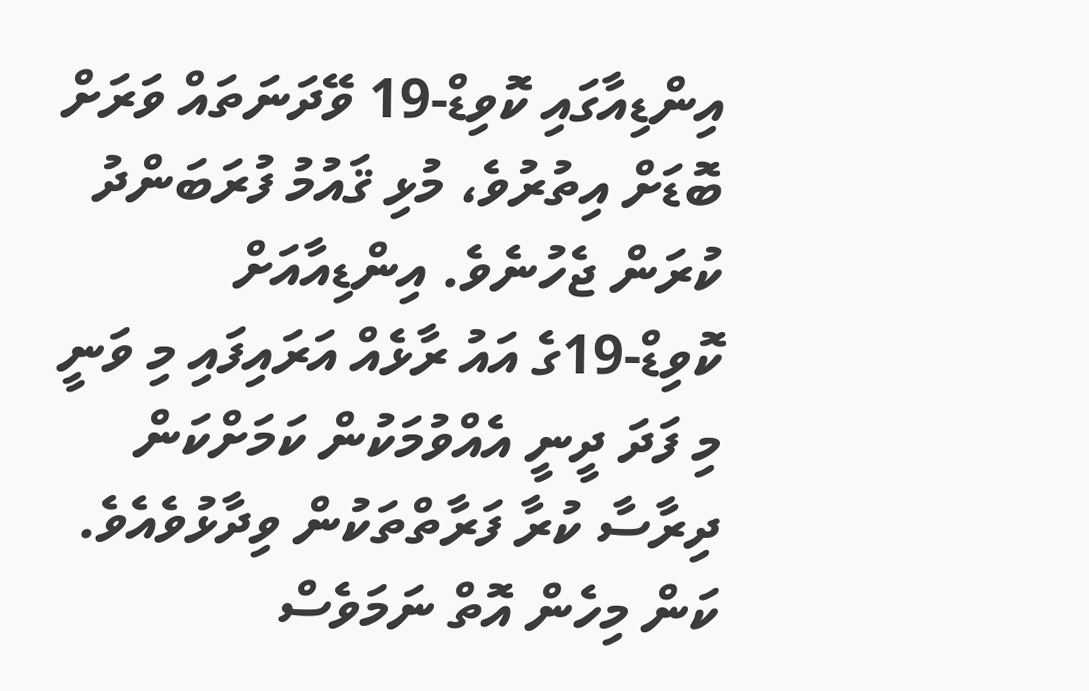އިންޑިއާގައި ކޮވިޑް-19 ވޭދަނަތައް ވަރަށް ބޮޑަށް އިތުރުވެ، މުޅި ޤައުމު ފުރަބަންދު ކުރަން ޖެހުނެވެ. އިންޑިއާއަށް ކޮވިޑް-19ގެ އައު ރާޅެއް އަރައިފައި މި ވަނީ މި ފަދަ ދީނީ އެއްވުމަކުން ކަމަށްކަން ދިރާސާ ކުރާ ފަރާތްތަކުން ވިދާޅުވެއެވެ. ކަން މިހެން އޮތް ނަމަވެސް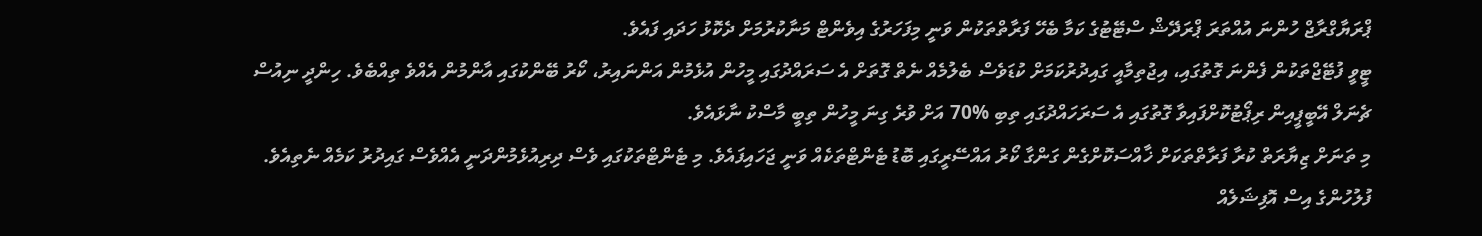ޕްރަޔާގްރާޖް ހުންނަ އުއްތަރަ ޕްރަދޭޝް ސްޓޭޓުގެ ކަމާ ބެހޭ ފަރާތްތަކުން ވަނީ މިފަހަރުގެ އިވެންޓް މަނާކުރުމަށް ދެކޮޅު ހަދައި ފައެވެ.
ޓީވީ ފުޓޭޖްތަކުން ފެންނަ ގޮތުގައި، އިޖުތިމާއީ ގައިދުރުކަމަށް ކުޑަވެސް ބެލުމެއް ނެތް ގޮތަށް އެ ސަރައްދުގައި މީހުން އުޅެމުން އަންނައިރު، ކޯރު ބޭންކުގައި އާންމުން އެއްވެ ތިއްބެވެ. ހިންދީ ނިއުސް ޗެނަލް އޭބީޕީއިން ރިޕޯޓުކޮށްފައިވާ ގޮތުގައި އެ ސަރަހައްދުގައި ތިބި %70 އަށް ވުރެ ގިނަ މީހުން ތިބީ މާސްކު ނާޅައެވެ.
މި ތަނަށް ޒިޔާރަތް ކުރާ ފަރާތްތަކަށް ޚާއްސަކޮށްގެން ގަންގާ ކޯރު އައްސޭރީގައި ބޮޑު ޓެންޓްތަކެއް ވަނީ ޖަހައިފައެވެ. މި ޓެންޓްތަކުގައި ވެސް ދިރިއުޅެމުންދަނީ އެއްވެސް ގައިދުރު ކަމެއް ނެތިއެވެ.
ފުލުހުންގެ އިސް އޮފިޝަލެއް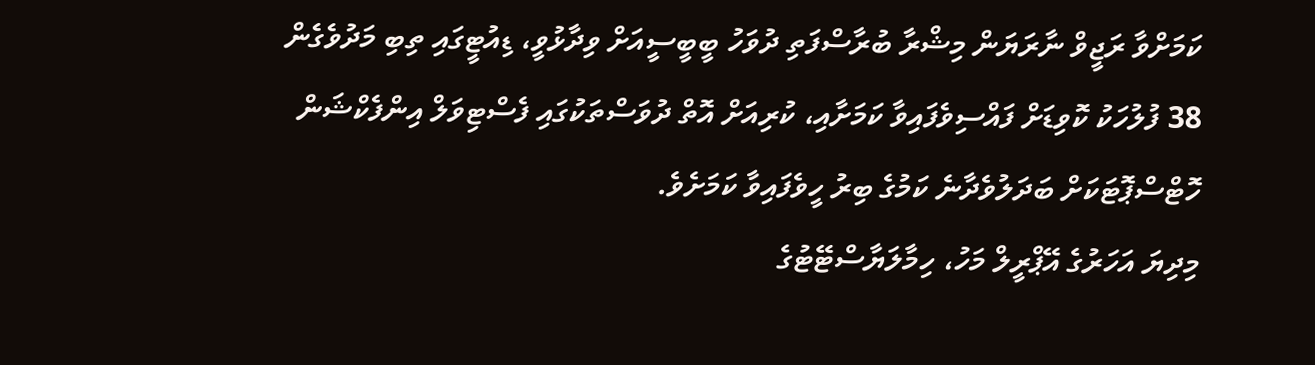ކަމަށްވާ ރަޖީވް ނާރަޔަން މިޝްރާ ބުރާސްފަތި ދުވަހު ބީބީސީއަށް ވިދާޅުވީ، ޑިއުޓީގައި ތިބި މަދުވެގެން 38 ފުލުހަކު ކޮވިޑަށް ފައްސިވެފައިވާ ކަމަށާއި، ކުރިއަށް އޮތް ދުވަސްތަކުގައި ފެސްޓިވަލް އިންފެކްޝަން ހޮޓްސްޕޮޓަކަށް ބަދަލުވެދާނެ ކަމުގެ ބިރު ހީވެފައިވާ ކަމަށެވެ.
މިދިޔަ އަހަރުގެ އޭޕްރީލް މަހު، ހިމާލަޔާސްޓޭޓުގެ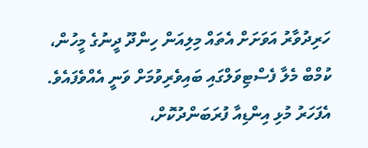ހަރިދުވާރު އަވަށަށް އެތައް މިލިއަން ހިންދޫ ދީނުގެ މީހުން، ކުމްބް މެލާ ފެސްޓިވަލްގައި ބައިވެރިވުމަށް ވަނީ އެއްވެފައެވެ. އެފަހަރު މުޅި އިންޑިއާ ފުރަބަންދުކޮށް،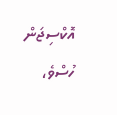އޮކްސިޖަން ހުސްވެ،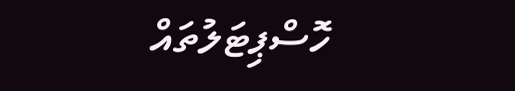ހޮސްޕިޓަލުތައް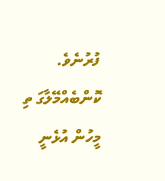ފުރުނެވެ.
ކޮންބެއްމޭލާގަ ތި މީހުން އުޅެނީ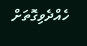ހެއްދެވިގޮތަށް